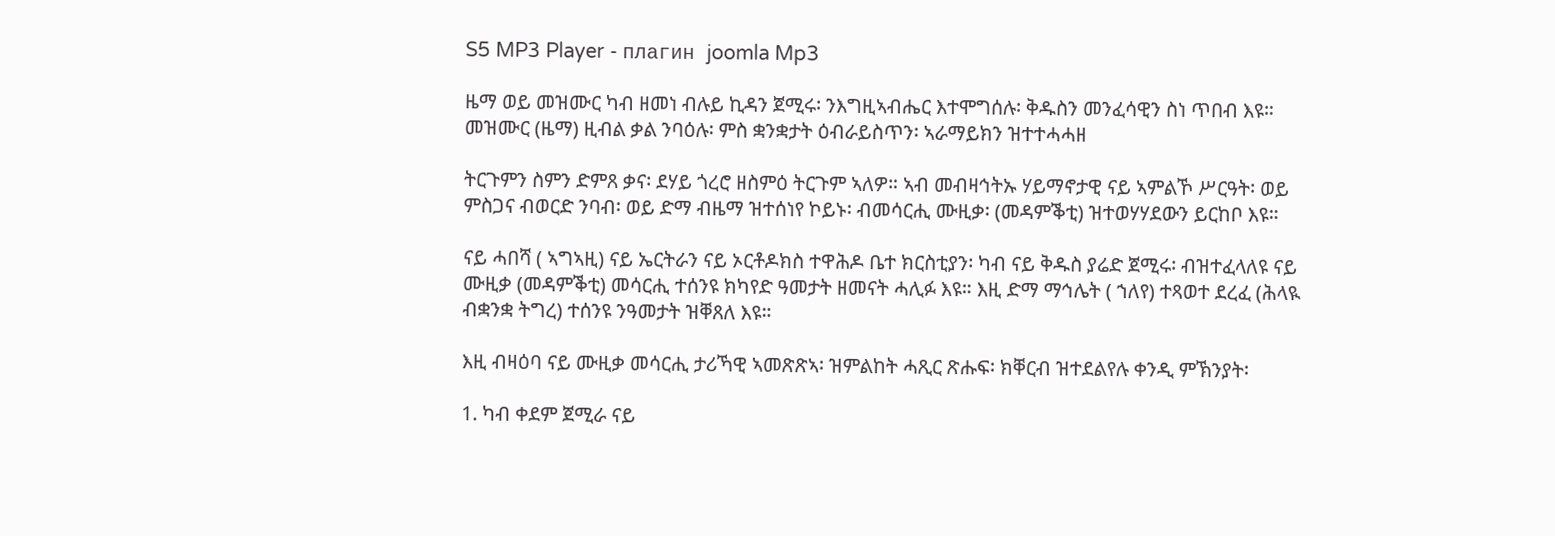S5 MP3 Player - плагин joomla Mp3

ዜማ ወይ መዝሙር ካብ ዘመነ ብሉይ ኪዳን ጀሚሩ፡ ንእግዚኣብሔር እተሞግሰሉ፡ ቅዱስን መንፈሳዊን ስነ ጥበብ እዩ። መዝሙር (ዜማ) ዚብል ቃል ንባዕሉ፡ ምስ ቋንቋታት ዕብራይስጥን፡ ኣራማይክን ዝተተሓሓዘ

ትርጉምን ስምን ድምጸ ቃና፡ ደሃይ ጎረሮ ዘስምዕ ትርጉም ኣለዎ። ኣብ መብዛኅትኡ ሃይማኖታዊ ናይ ኣምልኾ ሥርዓት፡ ወይ ምስጋና ብወርድ ንባብ፡ ወይ ድማ ብዜማ ዝተሰነየ ኮይኑ፡ ብመሳርሒ ሙዚቃ፡ (መዳምቕቲ) ዝተወሃሃደውን ይርከቦ እዩ።

ናይ ሓበሻ ( ኣግኣዚ) ናይ ኤርትራን ናይ ኦርቶዶክስ ተዋሕዶ ቤተ ክርስቲያን፡ ካብ ናይ ቅዱስ ያሬድ ጀሚሩ፡ ብዝተፈላለዩ ናይ ሙዚቃ (መዳምቕቲ) መሳርሒ ተሰንዩ ክካየድ ዓመታት ዘመናት ሓሊፉ እዩ። እዚ ድማ ማኅሌት ( ኀለየ) ተጻወተ ደረፈ (ሕላዪ ብቋንቋ ትግረ) ተሰንዩ ንዓመታት ዝቐጸለ እዩ።

እዚ ብዛዕባ ናይ ሙዚቃ መሳርሒ ታሪኻዊ ኣመጽጽኣ፡ ዝምልከት ሓጺር ጽሑፍ፡ ክቐርብ ዝተደልየሉ ቀንዲ ምኽንያት፡

1. ካብ ቀደም ጀሚራ ናይ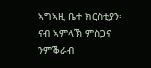ኣግኣዚ ቤተ ክርስቲያን፡ ናብ ኣምላኽ ምስጋና ንምቕራብ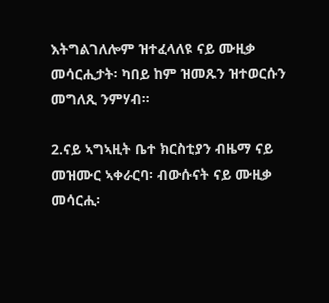እትግልገለሎም ዝተፈላለዩ ናይ ሙዚቃ መሳርሒታት፡ ካበይ ከም ዝመጹን ዝተወርሱን መግለጺ ንምሃብ።

2.ናይ ኣግኣዚት ቤተ ክርስቲያን ብዜማ ናይ መዝሙር ኣቀራርባ፡ ብውሱናት ናይ ሙዚቃ መሳርሒ፡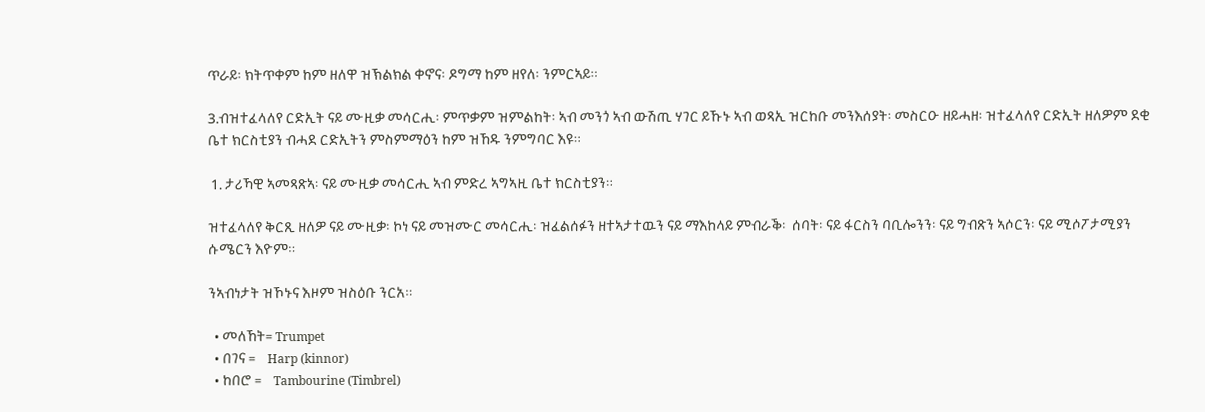ጥራይ፡ ክትጥቀም ከም ዘለዋ ዝኽልክል ቀኖና፡ ዶግማ ከም ዘየለ፡ ንምርኣይ።

3.ብዝተፈላለየ ርድኢት ናይ ሙዚቃ መሳርሒ፡ ምጥቃም ዝምልከት፡ ኣብ መንጎ ኣብ ውሽጢ ሃገር ይኹኑ ኣብ ወጻኢ ዝርከቡ መንእሰያት፡ መስርዑ ዘይሓዘ፡ ዝተፈላለየ ርድኢት ዘለዎም ደቂ ቤተ ክርስቲያን ብሓደ ርድኢትን ምስምማዕን ከም ዝኸዱ ንምግባር እዩ።

 1. ታሪኻዊ ኣመጻጽኣ፡ ናይ ሙዚቃ መሳርሒ ኣብ ምድረ ኣግኣዚ ቤተ ክርስቲያን።

ዝተፈላለየ ቅርጺ ዘለዎ ናይ ሙዚቃ፡ ኮነ ናይ መዝሙር መሳርሒ፡ ዝፈልሰፉን ዘተኣታተዉን ናይ ማእከላይ ምብራቕ፡  ሰባት፡ ናይ ፋርስን ባቢሎንን፡ ናይ ግብጽን ኣሶርን፡ ናይ ሚሶፖታሚያን ሱሜርን እዮም።

ንኣብነታት ዝኾኑና እዞም ዝስዕቡ ንርአ።

  • መለኸት= Trumpet
  • በገና =    Harp (kinnor)
  • ከበሮ =    Tambourine (Timbrel)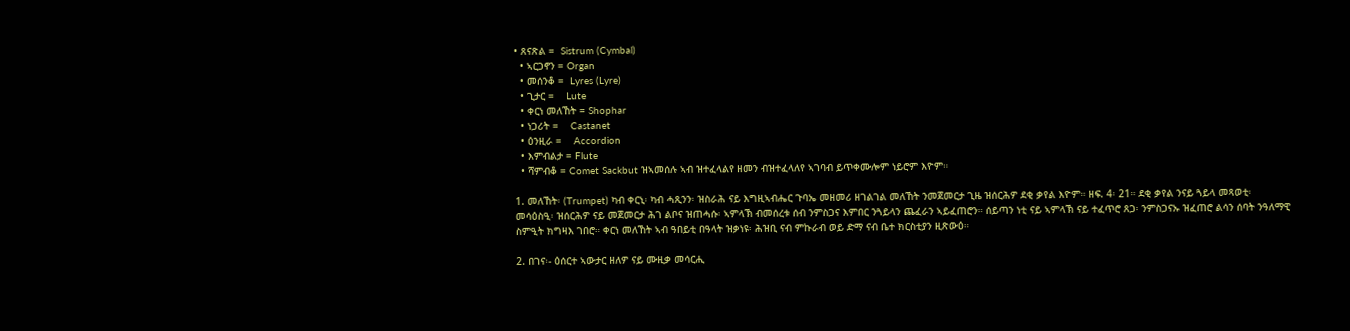• ጸናጽል =  Sistrum (Cymbal)
  • ኣርጋኖን = Organ
  • መሰንቆ =  Lyres (Lyre)
  • ጊታር =    Lute
  • ቀርነ መለኸት = Shophar
  • ነጋሪት =    Castanet
  • ዕንዚራ =    Accordion
  • እምብልታ = Flute
  • ሻምብቆ = Comet Sackbut ዝኣመሰሉ ኣብ ዝተፈላልየ ዘመን ብዝተፈላለየ ኣገባብ ይጥቀሙሎም ነይሮም እዮም።

1. መለኸት፡ (Trumpet) ካብ ቀርኒ፡ ካብ ሓጺንን፡ ዝስራሕ ናይ እግዚኣብሔር ጉባኤ መዘመሪ ዘገልገል መለኸት ንመጀመርታ ጊዜ ዝሰርሕዎ ደቂ ቃየል እዮም። ዘፍ. 4፡ 21። ደቂ ቃየል ንናይ ጓይላ መጻወቲ፡ መሳዕስዒ፡ ዝሰርሕዎ ናይ መጀመርታ ሕገ ልቦና ዝጠሓሱ፡ ኣምላኽ ብመሰረቱ ሰብ ንምስጋና እምበር ንጓይላን ጨፈራን ኣይፈጠሮን። ሰይጣን ነቲ ናይ ኣምላኽ ናይ ተፈጥሮ ጸጋ፡ ንምስጋናኡ ዝፈጠሮ ልሳን ሰባት ንዓለማዊ ስምዒት ክግዛእ ገበሮ። ቀርነ መለኸት ኣብ ዓበይቲ በዓላት ዝቃነዩ፡ ሕዝቢ ናብ ምኩራብ ወይ ድማ ናብ ቤተ ክርስቲያን ዚጽውዕ።

2. በገና፡- ዕሰርተ ኣውታር ዘለዎ ናይ ሙዚቃ መሳርሒ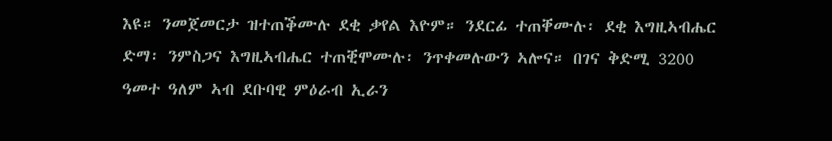እዩ። ንመጀመርታ ዝተጠቕሙሉ ደቂ ቃየል እዮም። ንደርፊ ተጠቐሙሉ፡ ደቂ እግዚኣብሔር ድማ፡ ንምስጋና እግዚኣብሔር ተጠቒሞሙሉ፡ ንጥቀመሉውን ኣሎና። በገና ቅድሚ 3200 ዓመተ ዓለም ኣብ ደቡባዊ ምዕራብ ኢራን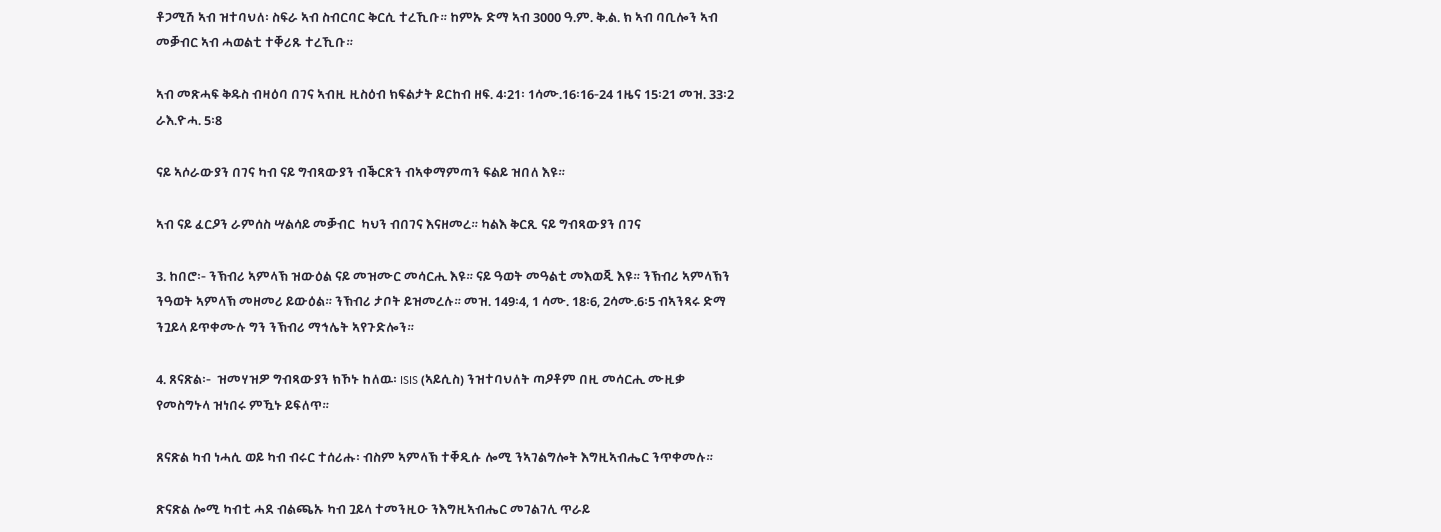ቶጋሚሽ ኣብ ዝተባህለ፡ ስፍራ ኣብ ስብርባር ቅርሲ ተረኺቡ። ከምኡ ድማ ኣብ 3000 ዓ.ም. ቅ.ል. ክ ኣብ ባቢሎን ኣብ መቓብር ኣብ ሓወልቲ ተቐሪጹ ተረኺቡ።

ኣብ መጽሓፍ ቅዱስ ብዛዕባ በገና ኣብዚ ዚስዕብ ክፍልታት ይርከብ ዘፍ. 4፡21፡ 1ሳሙ.16፡16-24 1ዜና 15፡21 መዝ. 33፡2 ራእ.ዮሓ. 5፡8

ናይ ኣሶራውያን በገና ካብ ናይ ግብጻውያን ብቕርጽን ብኣቀማምጣን ፍልይ ዝበለ እዩ።

ኣብ ናይ ፈርዖን ራምሰስ ሣልሳይ መቓብር  ካህን ብበገና እናዘመረ። ካልእ ቅርጺ ናይ ግብጻውያን በገና

3. ከበሮ፡- ንኽብሪ ኣምላኽ ዝውዕል ናይ መዝሙር መሳርሒ እዩ። ናይ ዓወት መዓልቲ መእወጂ እዩ። ንኽብሪ ኣምላኽን ንዓወት ኣምላኽ መዘመሪ ይውዕል። ንኽብሪ ታቦት ይዝመረሉ። መዝ. 149፡4, 1 ሳሙ. 18፡6, 2ሳሙ.6፡5 ብኣንጻሩ ድማ ንጓይላ ይጥቀሙሉ ግን ንኽብሪ ማኅሌት ኣየጉድሎን።

4. ጸናጽል፡-  ዝመሃዝዎ ግብጻውያን ክኾኑ ከለዉ፡ ISIS (ኣይሲስ) ንዝተባህለት ጣዖቶም በዚ መሳርሒ ሙዚቃ የመስግኑላ ዝነበሩ ምዃኑ ይፍለጥ።

ጸናጽል ካብ ነሓሲ ወይ ካብ ብሩር ተሰሪሑ፡ ብስም ኣምላኽ ተቐዲሱ ሎሚ ንኣገልግሎት እግዚኣብሔር ንጥቀመሉ።

ጽናጽል ሎሚ ካብቲ ሓደ ብልጫኡ ካብ ጓይላ ተመንዚዑ ንእግዚኣብሔር መገልገሊ ጥራይ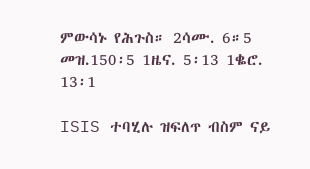ምውሳኑ የሕጉስ። 2ሳሙ. 6።5 መዝ.150፡5 1ዜና. 5፡13 1ቈሮ. 13፡1

ISIS ተባሂሉ ዝፍለጥ ብስም ናይ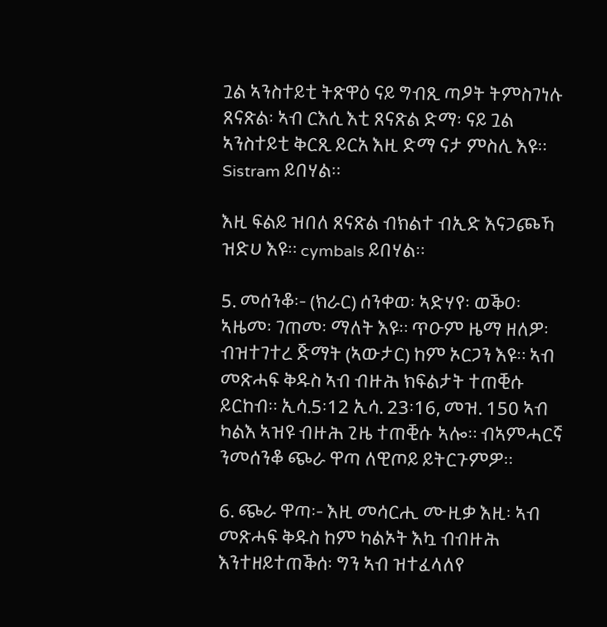ጓል ኣንስተይቲ ትጽዋዕ ናይ ግብጺ ጣዖት ትምስገነሉ ጸናጽል፡ ኣብ ርእሲ እቲ ጸናጽል ድማ፡ ናይ ጓል ኣንስተይቲ ቅርጺ ይርአ እዚ ድማ ናታ ምስሊ እዩ። Sistram ይበሃል።

እዚ ፍልይ ዝበለ ጸናጽል ብክልተ ብኢድ እናጋጮኻ ዝድሀ እዩ። cymbals ይበሃል።

5. መሰንቆ፡- (ክራር) ሰንቀወ፡ ኣድሃየ፡ ወቕዐ፡ ኣዜመ፡ ገጠመ፡ ማለት እዩ። ጥዑም ዜማ ዘለዎ፡ ብዝተገተረ ጅማት (ኣውታር) ከም ኦርጋን እዩ። ኣብ መጽሓፍ ቅዱስ ኣብ ብዙሕ ክፍልታት ተጠቒሱ ይርከብ። ኢሳ.5፡12 ኢሳ. 23፡16, መዝ. 150 ኣብ ካልእ ኣዝዩ ብዙሕ ጊዜ ተጠቒሱ ኣሎ። ብኣምሓርኛ ንመሰንቆ ጭራ ዋጣ ለዊጦይ ይትርጉምዎ።

6. ጭራ ዋጣ፡- እዚ መሳርሒ ሙዚቃ እዚ፡ ኣብ መጽሓፍ ቅዱስ ከም ካልኦት እኳ ብብዙሕ እንተዘይተጠቕሰ፡ ግን ኣብ ዝተፈላለየ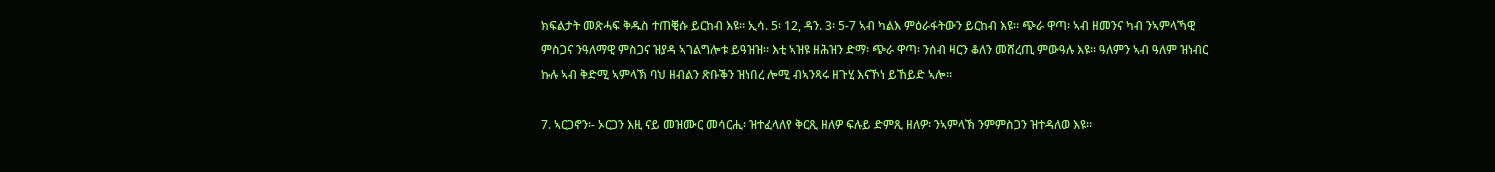ክፍልታት መጽሓፍ ቅዱስ ተጠቒሱ ይርከብ እዩ። ኢሳ. 5፡ 12, ዳን. 3፡ 5-7 ኣብ ካልእ ምዕራፋትውን ይርከብ እዩ። ጭራ ዋጣ፡ ኣብ ዘመንና ካብ ንኣምላኻዊ ምስጋና ንዓለማዊ ምስጋና ዝያዳ ኣገልግሎቱ ይዓዝዝ። እቲ ኣዝዩ ዘሕዝን ድማ፡ ጭራ ዋጣ፡ ንሰብ ዛርን ቆለን መሸረጢ ምውዓሉ እዩ። ዓለምን ኣብ ዓለም ዝነብር ኩሉ ኣብ ቅድሚ ኣምላኽ ባህ ዘብልን ጽቡቕን ዝነበረ ሎሚ ብኣንጻሩ ዘጉሂ እናኾነ ይኸይድ ኣሎ።

7. ኣርጋኖን፡- ኦርጋን እዚ ናይ መዝሙር መሳርሒ፡ ዝተፈላለየ ቅርጺ ዘለዎ ፍሉይ ድምጺ ዘለዎ፡ ንኣምላኽ ንምምስጋን ዝተዳለወ እዩ።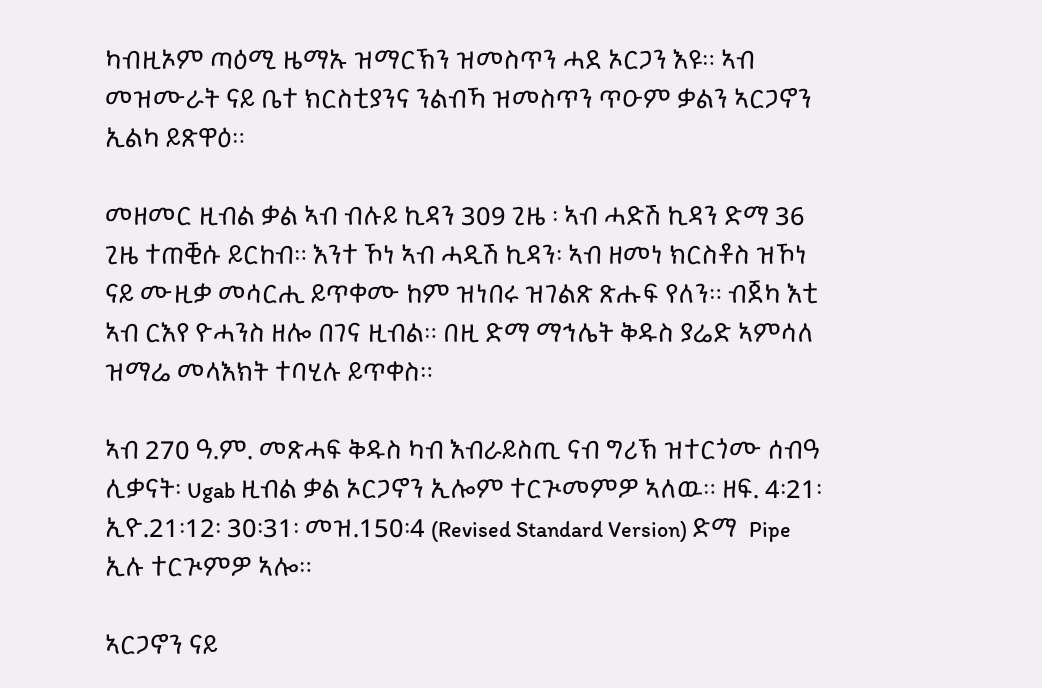ካብዚኦም ጣዕሚ ዜማኡ ዝማርኽን ዝመስጥን ሓደ ኦርጋን እዩ። ኣብ መዝሙራት ናይ ቤተ ክርስቲያንና ንልብኻ ዝመስጥን ጥዑም ቃልን ኣርጋኖን ኢልካ ይጽዋዕ።

መዘመር ዚብል ቃል ኣብ ብሉይ ኪዳን 309 ጊዜ ፡ ኣብ ሓድሽ ኪዳን ድማ 36 ጊዜ ተጠቒሱ ይርከብ። እንተ ኾነ ኣብ ሓዲሽ ኪዳን፡ ኣብ ዘመነ ክርስቶስ ዝኾነ ናይ ሙዚቃ መሳርሒ ይጥቀሙ ከም ዝነበሩ ዝገልጽ ጽሑፍ የለን። ብጀካ እቲ ኣብ ርእየ ዮሓንስ ዘሎ በገና ዚብል። በዚ ድማ ማኅሌት ቅዱስ ያሬድ ኣምሳለ ዝማሬ መላእክት ተባሂሉ ይጥቀስ።

ኣብ 270 ዓ.ም. መጽሓፍ ቅዱስ ካብ እብራይስጢ ናብ ግሪኽ ዝተርጎሙ ሰብዓ ሊቃናት፡ Ugab ዚብል ቃል ኦርጋኖን ኢሎም ተርጒመምዎ ኣለዉ። ዘፍ. 4፡21፡ ኢዮ.21፡12፡ 30፡31፡ መዝ.150፡4 (Revised Standard Version) ድማ  Pipe ኢሉ ተርጒምዎ ኣሎ።

ኣርጋኖን ናይ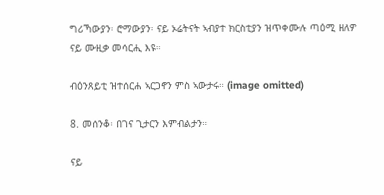ግሪኻውያን፡ ሮማውያን፡ ናይ ኦሬትናት ኣብያተ ክርስቲያን ዝጥቀሙሉ ጣዕሚ ዘለዎ ናይ ሙዚቃ መሳርሒ እዩ።

ብዕንጸይቲ ዝተሰርሐ ኣርጋኖን ምስ ኣውታሩ። (image omitted)

8. መሰንቆ፡ በገና ጊታርን እምብልታን።

ናይ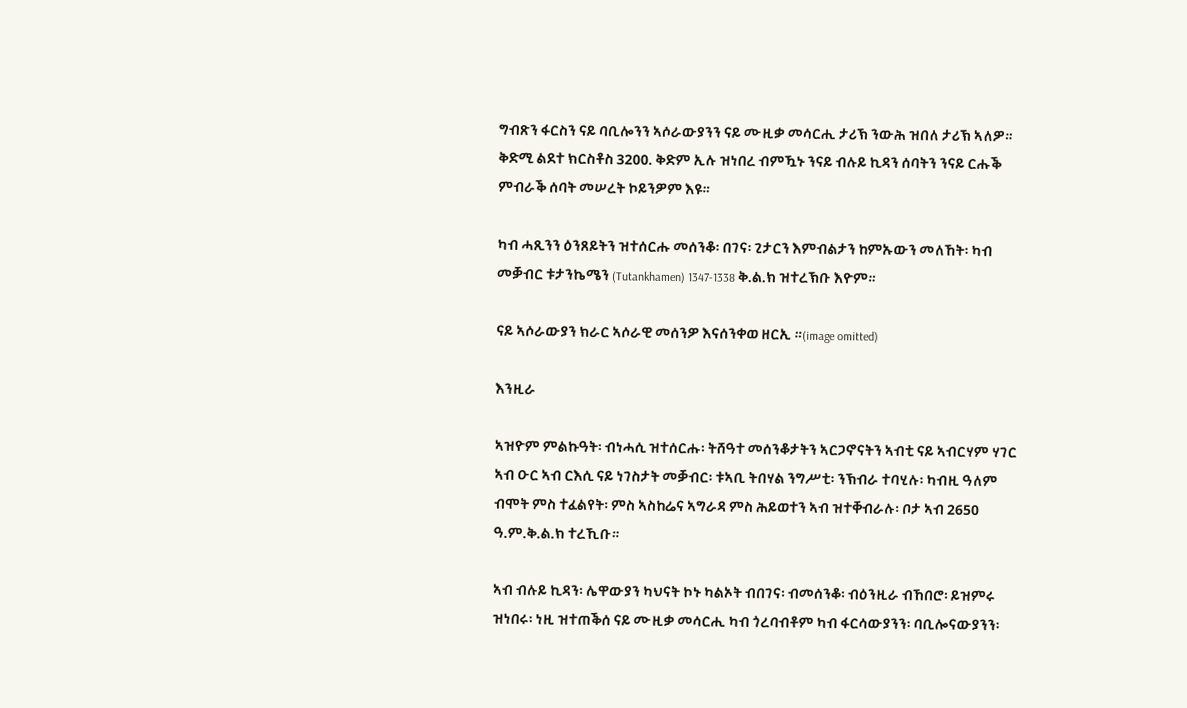ግብጽን ፋርስን ናይ ባቢሎንን ኣሶራውያንን ናይ ሙዚቃ መሳርሒ ታሪኽ ንውሕ ዝበለ ታሪኽ ኣለዎ። ቅድሚ ልደተ ክርስቶስ 3200. ቅድም ኢሉ ዝነበረ ብምዃኑ ንናይ ብሉይ ኪዳን ሰባትን ንናይ ርሑቕ ምብራቕ ሰባት መሠረት ኮይንዎም እዩ።

ካብ ሓጺንን ዕንጸይትን ዝተሰርሑ መሰንቆ፡ በገና፡ ጊታርን እምብልታን ከምኡውን መለኸት፡ ካብ መቓብር ቱታንኬሜን (Tutankhamen) 1347-1338 ቅ.ል.ክ ዝተረኽቡ እዮም።

ናይ ኣሶራውያን ክራር ኣሶራዊ መሰንዎ እናሰንቀወ ዘርኢ ።(image omitted)

እንዚራ

ኣዝዮም ምልኩዓት፡ ብነሓሲ ዝተሰርሑ፡ ትሸዓተ መሰንቆታትን ኣርጋኖናትን ኣብቲ ናይ ኣብርሃም ሃገር ኣብ ዑር ኣብ ርእሲ ናይ ነገስታት መቓብር፡ ቱኣቢ ትበሃል ንግሥቲ፡ ንኽብራ ተባሂሉ፡ ካብዚ ዓለም ብሞት ምስ ተፈልየት፡ ምስ ኣስከሬና ኣግራዳ ምስ ሕይወተን ኣብ ዝተቐብራሉ፡ ቦታ ኣብ 2650 ዓ.ም.ቅ.ል.ክ ተረኺቡ።

ኣብ ብሉይ ኪዳን፡ ሌዋውያን ካህናት ኮኑ ካልኦት ብበገና፡ ብመሰንቆ፡ ብዕንዚራ ብኸበሮ፡ ይዝምሩ ዝነበሩ፡ ነዚ ዝተጠቕሰ ናይ ሙዚቃ መሳርሒ ካብ ጎረባብቶም ካብ ፋርሳውያንን፡ ባቢሎናውያንን፡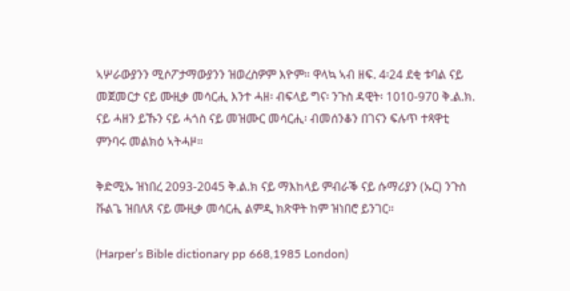ኣሦራውያንን ሚሶፖታማውያንን ዝወረስዎም እዮም። ዋላኳ ኣብ ዘፍ. 4፡24 ደቂ ቱባል ናይ መጀመርታ ናይ ሙዚቃ መሳርሒ እንተ ሓዘ፡ ብፍላይ ግና፡ ንጉስ ዳዊት፡ 1010-970 ቅ.ል.ክ. ናይ ሓዘን ይኹን ናይ ሓጎስ ናይ መዝሙር መሳርሒ፡ ብመሰንቆን በገናን ፍሉጥ ተጻዋቲ ምንባሩ መልክዕ ኣትሓዞ።

ቅድሚኡ ዝነበረ 2093-2045 ቅ.ል.ክ ናይ ማእከላይ ምብራቕ ናይ ሱማሪያን (ኡር) ንጉስ ቩልጌ ዝበለጸ ናይ ሙዚቃ መሳርሒ ልምዲ ክጽዋት ከም ዝነበሮ ይንገር።

(Harper’s Bible dictionary pp 668,1985 London)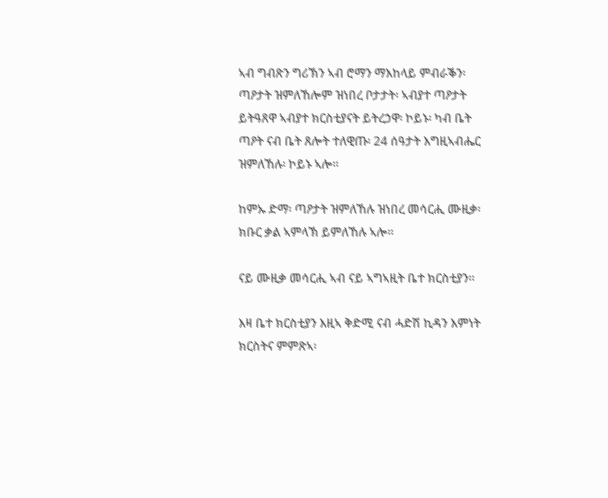ኣብ ግብጽን ግሪኽን ኣብ ሮማን ማእከላይ ምብራቕን፡ ጣዖታት ዝምለኸሎም ዝነበረ ቦታታት፡ ኣብያተ ጣዖታት ይትዓጸዋ ኣብያተ ክርስቲያናት ይትረኃዋ፡ ኮይኑ፡ ካብ ቤት ጣዖት ናብ ቤት ጸሎት ተለዊጡ፡ 24 ሰዓታት እግዚኣብሔር ዝምለኸሉ፡ ኮይኑ ኣሎ።

ከምኡ ድማ፡ ጣዖታት ዝምለኸሉ ዝነበረ መሳርሒ ሙዚቃ፡ ክቡር ቃል ኣምላኽ ይምለኸሉ ኣሎ።

ናይ ሙዚቃ መሳርሒ ኣብ ናይ ኣግኣዚት ቤተ ክርስቲያን።

እዛ ቤተ ክርስቲያን እዚኣ ቅድሚ ናብ ሓድሽ ኪዳን እምነት ክርስትና ምምጽኣ፡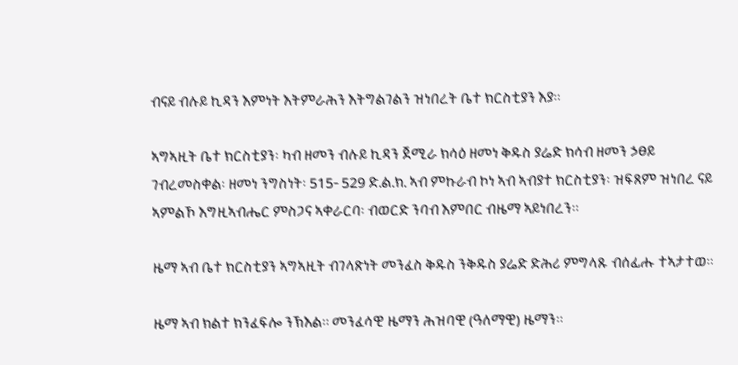ብናይ ብሉይ ኪዳን እምነት እትምራሕን እትግልገልን ዝነበረት ቤተ ክርስቲያን እያ።

ኣግኣዚት ቤተ ክርስቲያን፡ ካብ ዘመን ብሉይ ኪዳን ጀሚራ ክሳዕ ዘመነ ቅዱስ ያሬድ ክሳብ ዘመን ኃፀይ ገብረመስቀል፡ ዘመነ ንግስነት፡ 515- 529 ድ.ል.ክ. ኣብ ምኩራብ ኮነ ኣብ ኣብያተ ክርስቲያን፡ ዝፍጸም ዝነበረ ናይ ኣምልኾ እግዚኣብሔር ምስጋና ኣቀራርባ፡ ብወርድ ንባብ እምበር ብዜማ ኣይነበረን።

ዜማ ኣብ ቤተ ክርስቲያን ኣግኣዚት ብገላጽነት መንፈስ ቅዱስ ንቅዱስ ያሬድ ድሕሪ ምግላጹ ብሰፊሑ ተኣታተወ።

ዜማ ኣብ ክልተ ክንፈፍሎ ንኽእል። መንፈሳዊ ዜማን ሕዝባዊ (ዓለማዊ) ዜማን።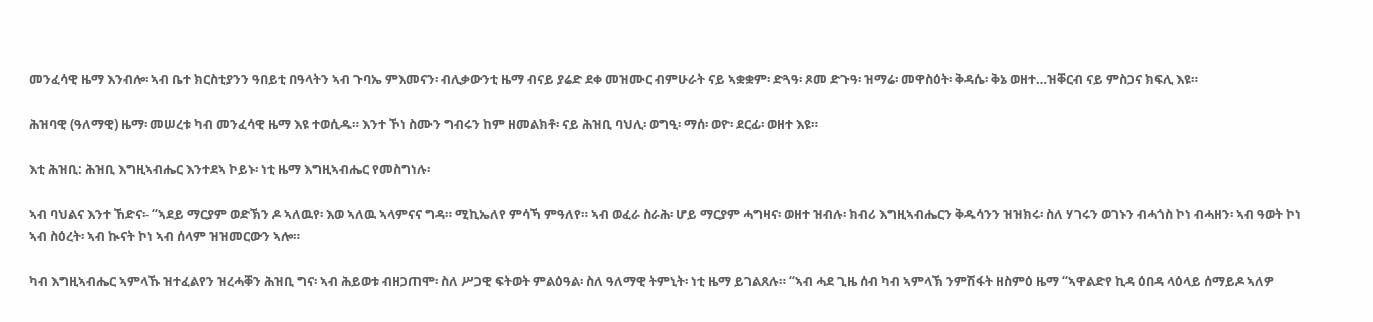መንፈሳዊ ዜማ እንብሎ፡ ኣብ ቤተ ክርስቲያንን ዓበይቲ በዓላትን ኣብ ጉባኤ ምእመናን፡ ብሊቃውንቲ ዜማ ብናይ ያሬድ ደቀ መዝሙር ብምሁራት ናይ ኣቋቋም፡ ድጓዓ፡ ጾመ ድጉዓ፡ ዝማሬ፡ መዋስዕት፡ ቅዳሴ፡ ቅኔ ወዘተ…ዝቐርብ ናይ ምስጋና ክፍሊ እዩ።

ሕዝባዊ (ዓለማዊ) ዜማ፡ መሠረቱ ካብ መንፈሳዊ ዜማ እዩ ተወሲዱ። እንተ ኾነ ስሙን ግብሩን ከም ዘመልክቶ፡ ናይ ሕዝቢ ባህሊ፡ ወግዒ፡ ማሰ፡ ወዮ፡ ደርፊ፡ ወዘተ እዩ።

እቲ ሕዝቢ: ሕዝቢ እግዚኣብሔር እንተደኣ ኮይኑ፡ ነቲ ዜማ እግዚኣብሔር የመስግነሉ፡

ኣብ ባህልና እንተ ኸድና፡- “ኣደይ ማርያም ወድኽን ዶ ኣለዉየ፡ እወ ኣለዉ ኣላምናና ግዳ። ሚኪኤለየ ምሳኻ ምዓለየ። ኣብ ወፈራ ስራሕ፡ ሆይ ማርያም ሓግዛና፡ ወዘተ ዝብሉ፡ ክብሪ እግዚኣብሔርን ቅዱሳንን ዝዝክሩ፡ ስለ ሃገሩን ወገኑን ብሓጎስ ኮነ ብሓዘን፡ ኣብ ዓወት ኮነ ኣብ ስዕረት፡ ኣብ ኲናት ኮነ ኣብ ሰላም ዝዝመርውን ኣሎ።

ካብ እግዚኣብሔር ኣምላኹ ዝተፈልየን ዝረሓቐን ሕዝቢ ግና፡ ኣብ ሕይወቱ ብዘጋጠሞ፡ ስለ ሥጋዊ ፍትወት ምልዕዓል፡ ስለ ዓለማዊ ትምኒት፡ ነቲ ዜማ ይገልጸሉ። “ኣብ ሓደ ጊዜ ሰብ ካብ ኣምላኽ ንምሽፋት ዘስምዕ ዜማ “ኣዋልድየ ኪዳ ዕበዳ ላዕላይ ሰማይዶ ኣለዎ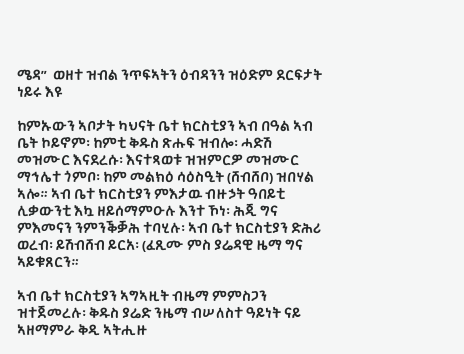ሜዳ”  ወዘተ ዝብል ንጥፍኣትን ዕብዳንን ዝዕድም ደርፍታት ነይሩ እዩ

ከምኡውን ኣቦታት ካህናት ቤተ ክርስቲያን ኣብ በዓል ኣብ ቤት ኮይኖም፡ ከምቲ ቅዱስ ጽሑፍ ዝብሎ፡ ሓድሽ መዝሙር እናደረሱ፡ እናተጻወቱ ዝዝምርዎ መዝሙር ማኅሌተ ጎምቦ፡ ከም መልክዕ ሳዕስዒት (ሸብሸቦ) ዝበሃል ኣሎ። ኣብ ቤተ ክርስቲያን ምእታዉ ብዙኃት ዓበይቲ ሊቃውንቲ እኳ ዘይሰማምዑሉ እንተ ኾነ፡ ሕጂ ግና ምእመናን ንምንቕቓሕ ተባሂሉ፡ ኣብ ቤተ ክርስቲያን ድሕሪ ወረብ፡ ይሽብሸብ ይርአ፡ (ፈጺሙ ምስ ያሬዳዊ ዜማ ግና ኣይቁጸርን።

ኣብ ቤተ ክርስቲያን ኣግኣዚት ብዜማ ምምስጋን ዝተጀመረሉ፡ ቅዱስ ያሬድ ንዜማ ብሠለስተ ዓይነት ናይ ኣዘማምራ ቅዲ ኣትሒዙ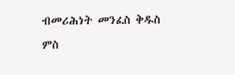ብመሪሕነት መንፈስ ቅዱስ ምስ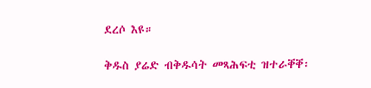ደረሶ እዩ።

ቅዱስ ያሬድ ብቅዱሳት መጻሕፍቲ ዝተራቐቐ፡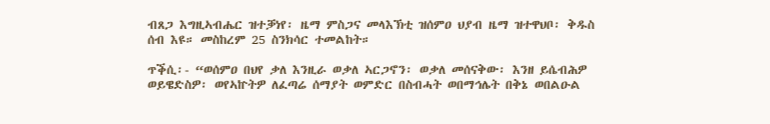ብጸጋ እግዚኣብሔር ዝተቓነየ፡ ዜማ ምስጋና መላእኽቲ ዝሰምዐ ህያብ ዜማ ዝተዋህቦ፡ ቅዱስ ሰብ እዩ። መስከረም 25 ስንክሳር ተመልከት።

ጥቕሲ፡- “ወሰምዐ በህየ ቃለ እንዚራ ወቃለ ኣርጋኖን፡ ወቃለ መሰናቅው፡ እንዘ ይሴብሕዎ ወይዌድስዎ፡ ወየኣኵትዎ ለፈጣሬ ሰማያት ወምድር በስብሓት ወበማኅሌት በቅኔ ወበልዑል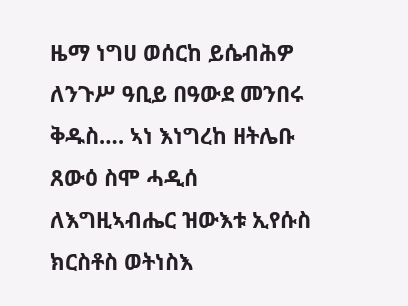ዜማ ነግሀ ወሰርከ ይሴብሕዎ ለንጉሥ ዓቢይ በዓውደ መንበሩ ቅዱስ…. ኣነ እነግረከ ዘትሌቡ ጸውዕ ስሞ ሓዲሰ ለእግዚኣብሔር ዝውእቱ ኢየሱስ ክርስቶስ ወትነስእ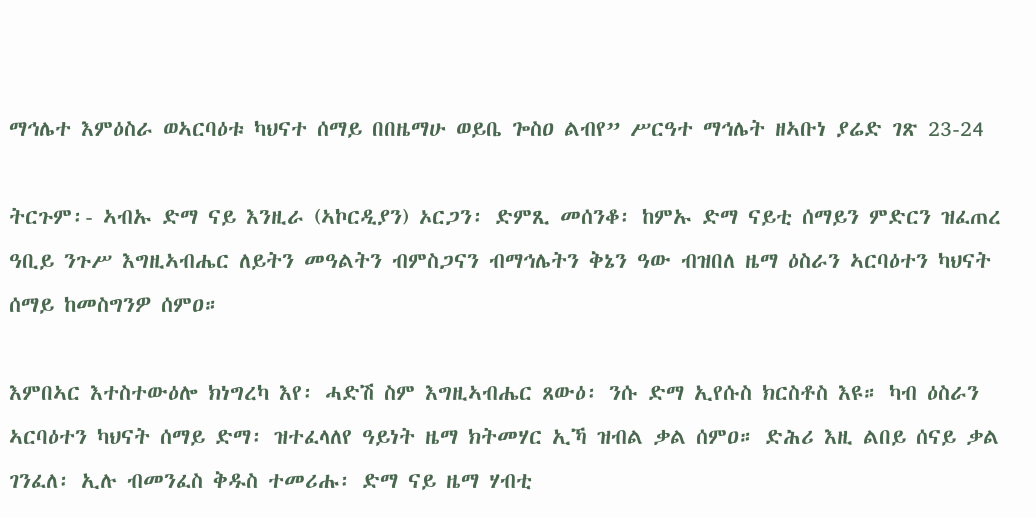ማኅሌተ እምዕስራ ወኣርባዕቱ ካህናተ ሰማይ በበዜማሁ ወይቤ ጐስዐ ልብየ” ሥርዓተ ማኅሌት ዘኣቡነ ያሬድ ገጽ 23-24

ትርጉም፡- ኣብኡ ድማ ናይ እንዚራ (ኣኮርዲያን) ኦርጋን፡ ድምጺ መሰንቆ፡ ከምኡ ድማ ናይቲ ሰማይን ምድርን ዝፈጠረ ዓቢይ ንጉሥ እግዚኣብሔር ለይትን መዓልትን ብምስጋናን ብማኅሌትን ቅኔን ዓው ብዝበለ ዜማ ዕስራን ኣርባዕተን ካህናት ሰማይ ከመስግንዎ ሰምዐ።

እምበኣር እተስተውዕሎ ክነግረካ እየ፡ ሓድሽ ስም እግዚኣብሔር ጸውዕ፡ ንሱ ድማ ኢየሱስ ክርስቶስ እዩ። ካብ ዕስራን ኣርባዕተን ካህናት ሰማይ ድማ፡ ዝተፈላለየ ዓይነት ዜማ ክትመሃር ኢኻ ዝብል ቃል ሰምዐ። ድሕሪ እዚ ልበይ ሰናይ ቃል ገንፈለ፡ ኢሉ ብመንፈስ ቅዱስ ተመሪሑ፡ ድማ ናይ ዜማ ሃብቲ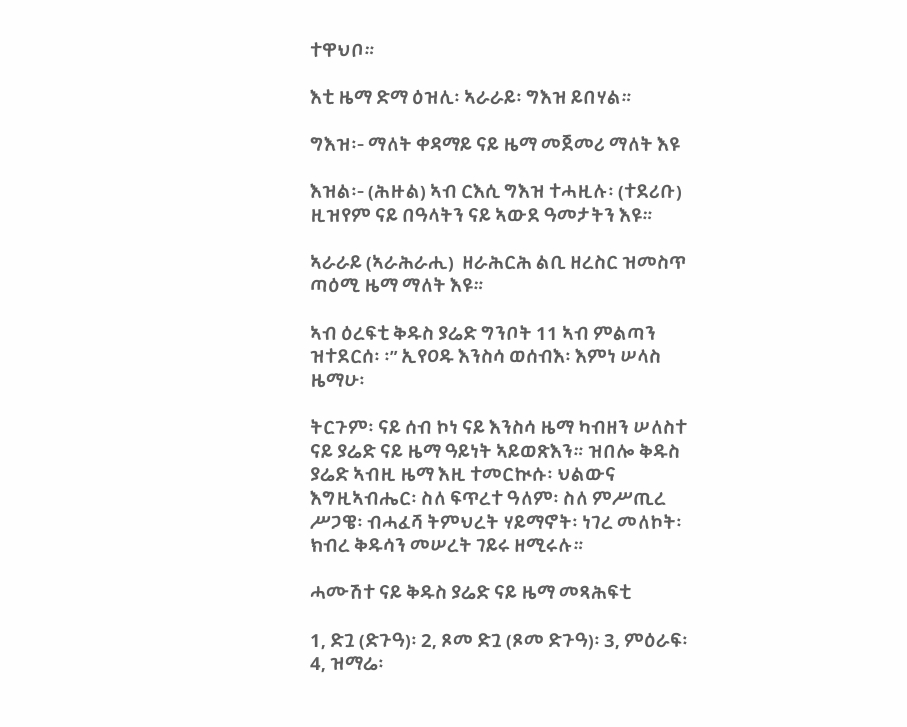ተዋህቦ።

እቲ ዜማ ድማ ዕዝሊ፡ ኣራራይ፡ ግእዝ ይበሃል።

ግእዝ፡- ማለት ቀዳማይ ናይ ዜማ መጀመሪ ማለት እዩ

እዝል፡- (ሕዙል) ኣብ ርእሲ ግእዝ ተሓዚሉ፡ (ተደሪቡ) ዚዝየም ናይ በዓላትን ናይ ኣውደ ዓመታትን እዩ።

ኣራራይ (ኣራሕራሒ)  ዘራሕርሕ ልቢ ዘረስር ዝመስጥ ጣዕሚ ዜማ ማለት እዩ።

ኣብ ዕረፍቲ ቅዱስ ያሬድ ግንቦት 11 ኣብ ምልጣን ዝተደርሰ፡ ፡” ኢየዐዱ እንስሳ ወሰብእ፡ እምነ ሠላስ ዜማሁ፡

ትርጉም፡ ናይ ሰብ ኮነ ናይ እንስሳ ዜማ ካብዘን ሠለስተ ናይ ያሬድ ናይ ዜማ ዓይነት ኣይወጽእን። ዝበሎ ቅዱስ ያሬድ ኣብዚ ዜማ እዚ ተመርኲሱ፡ ህልውና እግዚኣብሔር፡ ስለ ፍጥረተ ዓለም፡ ስለ ምሥጢረ ሥጋዌ፡ ብሓፈሻ ትምህረት ሃይማኖት፡ ነገረ መለኮት፡ ክብረ ቅዱሳን መሠረት ገይሩ ዘሚሩሉ።

ሓሙሽተ ናይ ቅዱስ ያሬድ ናይ ዜማ መጻሕፍቲ

1, ድጓ (ድጉዓ)፡ 2, ጾመ ድጓ (ጾመ ድጉዓ)፡ 3, ምዕራፍ፡ 4, ዝማሬ፡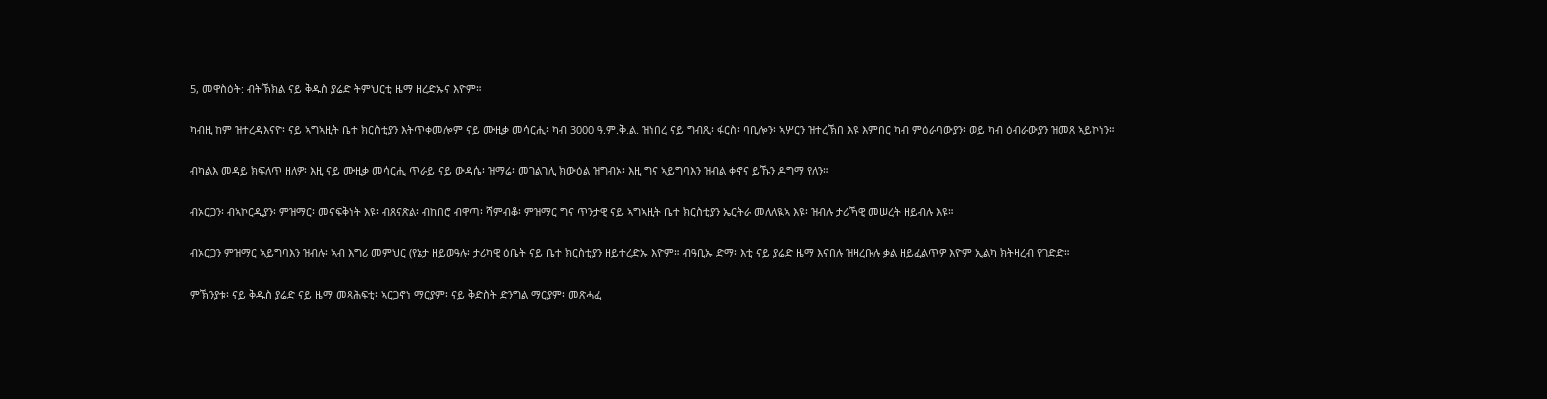5, መዋስዕት: ብትኽክል ናይ ቅዱስ ያሬድ ትምህርቲ ዜማ ዘረድኡና እዮም።

ካብዚ ከም ዝተረዳእናዮ፡ ናይ ኣግኣዚት ቤተ ክርስቲያን እትጥቀመሎም ናይ ሙዚቃ መሳርሒ፡ ካብ 3000 ዓ.ም.ቅ.ል. ዝነበረ ናይ ግብጺ፡ ፋርስ፡ ባቢሎን፡ ኣሦርን ዝተረኽበ እዩ እምበር ካብ ምዕራባውያን፡ ወይ ካብ ዕብራውያን ዝመጸ ኣይኮነን።

ብካልእ መዳይ ክፍለጥ ዘለዎ፡ እዚ ናይ ሙዚቃ መሳርሒ ጥራይ ናይ ውዳሴ፡ ዝማሬ፡ መገልገሊ ክውዕል ዝግብኦ፡ እዚ ግና ኣይግባእን ዝብል ቀኖና ይኹን ዶግማ የለን።

ብኦርጋን፡ ብኣኮርዲያን፡ ምዝማር፡ መናፍቅነት እዩ፡ ብጸናጽል፡ ብከበሮ ብዋጣ፡ ሻምብቆ፡ ምዝማር ግና ጥንታዊ ናይ ኣግኣዚት ቤተ ክርስቲያን ኤርትራ መለለዪኣ እዩ፡ ዝብሉ ታሪኻዊ መሠረት ዘይብሉ እዩ።

ብኦርጋን ምዝማር ኣይግባእን ዝብሉ፡ ኣብ እግሪ መምህር (የኔታ ዘይወዓሉ፡ ታሪካዊ ዕቤት ናይ ቤተ ክርስቲያን ዘይተረድኡ እዮም። ብዓቢኡ ድማ፡ እቲ ናይ ያሬድ ዜማ እናበሉ ዝዛረቡሉ ቃል ዘይፈልጥዎ እዮም ኢልካ ክትዛረብ የገድድ።

ምኽንያቱ፡ ናይ ቅዱስ ያሬድ ናይ ዜማ መጻሕፍቲ፡ ኣርጋኖነ ማርያም፡ ናይ ቅድስት ድንግል ማርያም፡ መጽሓፈ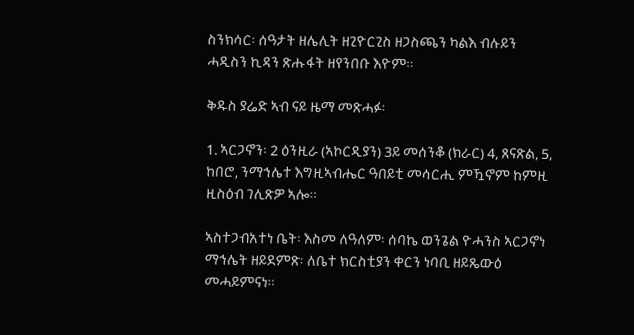ስንክሳር፡ ሰዓታት ዘሌሊት ዘጊዮርጊስ ዘጋስጫን ካልእ ብሉይን ሓዲስን ኪዳን ጽሑፋት ዘየንበቡ እዮም።

ቅዱስ ያሬድ ኣብ ናይ ዜማ መጽሓፉ፡

1. ኣርጋኖን፡ 2 ዕንዚራ (ኣኮርዲያን) 3ይ መሰንቆ (ክራር) 4, ጸናጽል, 5, ከበሮ, ንማኅሌተ እግዚኣብሔር ዓበይቲ መሳርሒ ምዃኖም ከምዚ ዚስዕብ ገሊጽዎ ኣሎ።

ኣስተጋብአተነ ቤት፡ እስመ ለዓለም፡ ሰባኬ ወንጌል ዮሓንስ ኣርጋኖነ ማኅሌት ዘይደምጽ፡ ለቤተ ክርስቲያን ቀርን ነባቢ ዘይጼውዕ መሓይምናነ።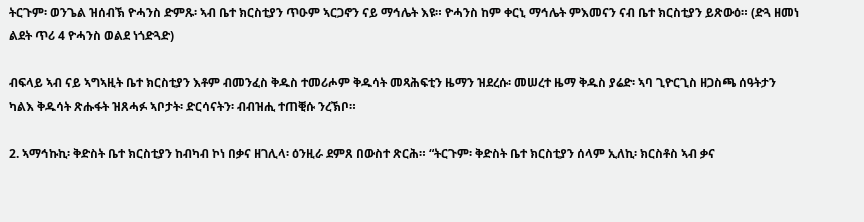ትርጉም፡ ወንጌል ዝሰብኽ ዮሓንስ ድምጹ፡ ኣብ ቤተ ክርስቲያን ጥዑም ኣርጋኖን ናይ ማኅሌት እዩ። ዮሓንስ ከም ቀርኒ ማኅሌት ምእመናን ናብ ቤተ ክርስቲያን ይጽውዕ። (ድጓ ዘመነ ልደት ጥሪ 4 ዮሓንስ ወልደ ነጎድጓድ)

ብፍላይ ኣብ ናይ ኣግኣዚት ቤተ ክርስቲያን እቶም ብመንፈስ ቅዱስ ተመሪሖም ቅዱሳት መጻሕፍቲን ዜማን ዝደረሱ፡ መሠረተ ዜማ ቅዱስ ያሬድ፡ ኣባ ጊዮርጊስ ዘጋስጫ ሰዓትታን ካልእ ቅዱሳት ጽሑፋት ዝጸሓፉ ኣቦታት፡ ድርሳናትን፡ ብብዝሒ ተጠቒሱ ንረኽቦ።

2. ኣማኅኩኪ፡ ቅድስት ቤተ ክርስቲያን ከብካብ ኮነ በቃና ዘገሊላ፡ ዕንዚራ ደምጸ በውስተ ጽርሕ። “ትርጉም፡ ቅድስት ቤተ ክርስቲያን ሰላም ኢለኪ፡ ክርስቶስ ኣብ ቃና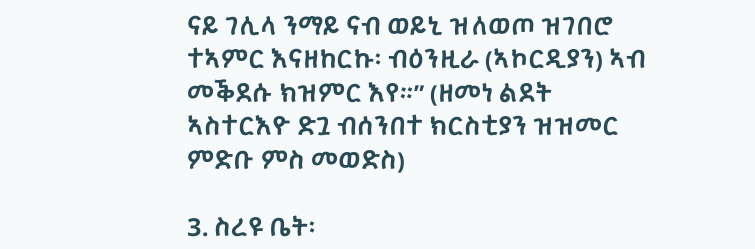ናይ ገሊላ ንማይ ናብ ወይኒ ዝለወጦ ዝገበሮ ተኣምር እናዘከርኩ፡ ብዕንዚራ (ኣኮርዲያን) ኣብ መቕደሱ ክዝምር እየ።” (ዘመነ ልደት ኣስተርእዮ ድጓ ብሰንበተ ክርስቲያን ዝዝመር ምድቡ ምስ መወድስ)

3. ስረዩ ቤት፡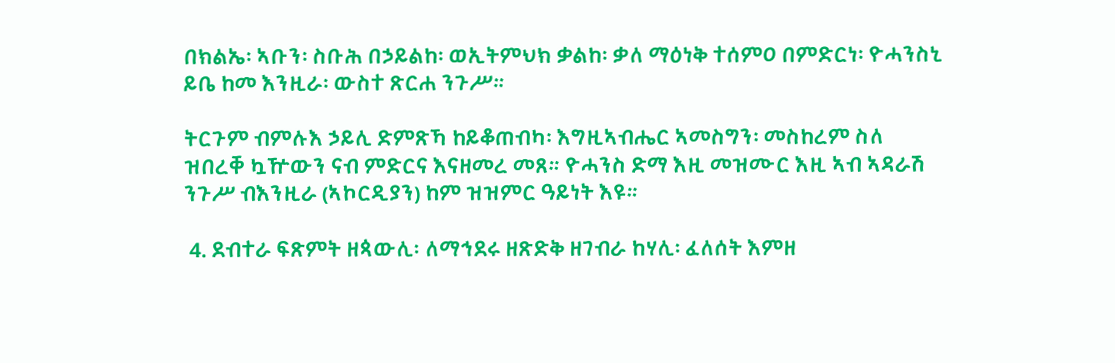በክልኤ፡ ኣቡን፡ ስቡሕ በኃይልከ፡ ወኢትምህክ ቃልከ፡ ቃለ ማዕነቅ ተሰምዐ በምድርነ፡ ዮሓንስኒ ይቤ ከመ እንዚራ፡ ውስተ ጽርሐ ንጉሥ።

ትርጉም ብምሉእ ኃይሊ ድምጽኻ ከይቆጠብካ፡ እግዚኣብሔር ኣመስግን፡ መስከረም ስለ ዝበረቐ ኳዅውን ናብ ምድርና እናዘመረ መጸ። ዮሓንስ ድማ እዚ መዝሙር እዚ ኣብ ኣዳራሽ ንጉሥ ብእንዚራ (ኣኮርዲያን) ከም ዝዝምር ዓይነት እዩ።

 4. ደብተራ ፍጽምት ዘጳውሊ፡ ለማኅደሩ ዘጽድቅ ዘገብራ ከሃሊ፡ ፈለሰት እምዘ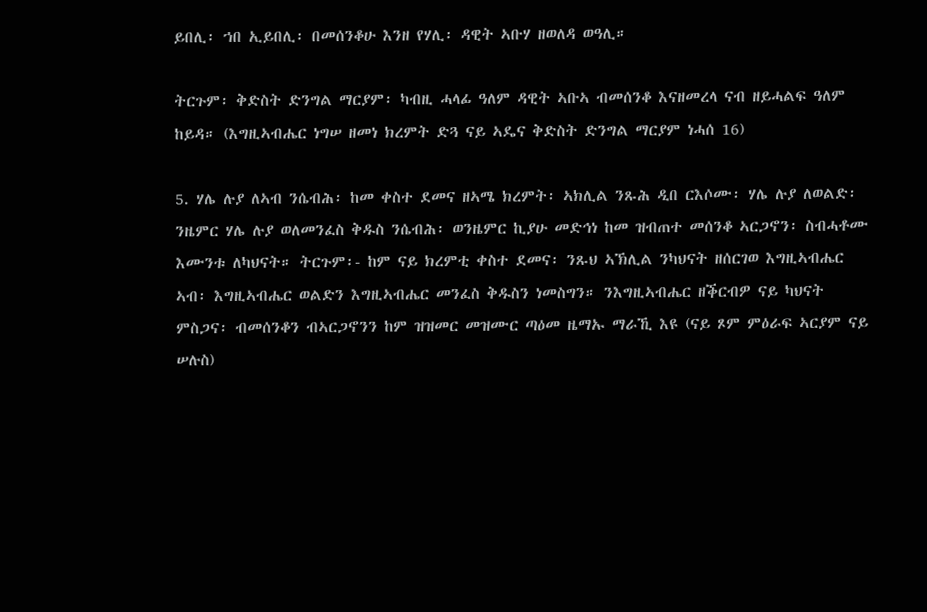ይበሊ፡ ኀበ ኢይበሊ፡ በመሰንቆሁ እንዘ የሃሊ፡ ዳዊት ኣቡሃ ዘወለዳ ወዓሊ።

ትርጉም፡ ቅድስት ድንግል ማርያም፡ ካብዚ ሓላፊ ዓለም ዳዊት ኣቡኣ ብመሰንቆ እናዘመረላ ናብ ዘይሓልፍ ዓለም ከይዳ። (እግዚኣብሔር ነግሠ ዘመነ ክረምት ድጓ ናይ ኣዴና ቅድስት ድንግል ማርያም ነሓሰ 16)

5. ሃሌ ሉያ ለኣብ ንሴብሕ፡ ከመ ቀስተ ደመና ዘኣሜ ክረምት፡ ኣክሊል ንጹሕ ዲበ ርእሶሙ፡ ሃሌ ሉያ ለወልድ፡ ንዜምር ሃሌ ሉያ ወለመንፈስ ቅዱስ ንሴብሕ፡ ወንዜምር ኪያሁ መድኅነ ከመ ዝብጠተ መሰንቆ ኣርጋኖን፡ ስብሓቶሙ እሙንቱ ለካህናት። ትርጉም፡- ከም ናይ ክረምቲ ቀስተ ደመና፡ ንጹህ ኣኽሊል ንካህናት ዘሰርገወ እግዚኣብሔር ኣብ፡ እግዚኣብሔር ወልድን እግዚኣብሔር መንፈስ ቅዱስን ነመስግን። ንእግዚኣብሔር ዘቕርብዎ ናይ ካህናት ምስጋና፡ ብመሰንቆን ብኣርጋኖንን ከም ዝዝመር መዝሙር ጣዕመ ዜማኡ ማራኺ እዩ (ናይ ጾም ምዕራፍ ኣርያም ናይ ሠሉስ)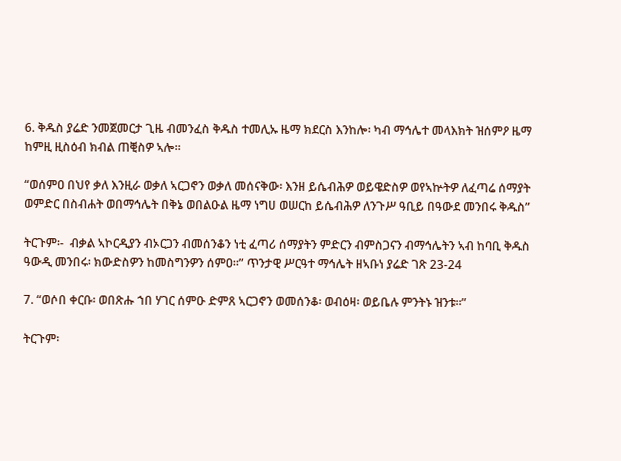6. ቅዱስ ያሬድ ንመጀመርታ ጊዜ ብመንፈስ ቅዱስ ተመሊኡ ዜማ ክደርስ እንከሎ፡ ካብ ማኅሌተ መላእክት ዝሰምዖ ዜማ ከምዚ ዚስዕብ ክብል ጠቒስዎ ኣሎ።

“ወሰምዐ በህየ ቃለ እንዚራ ወቃለ ኣርጋኖን ወቃለ መሰናቅው፡ እንዘ ይሴብሕዎ ወይዌድስዎ ወየኣኵትዎ ለፈጣሬ ሰማያት ወምድር በስብሐት ወበማኅሌት በቅኔ ወበልዑል ዜማ ነግሀ ወሠርከ ይሴብሕዎ ለንጉሥ ዓቢይ በዓውደ መንበሩ ቅዱስ”

ትርጉም፡-  ብቃል ኣኮርዲያን ብኦርጋን ብመሰንቆን ነቲ ፈጣሪ ሰማያትን ምድርን ብምስጋናን ብማኅሌትን ኣብ ከባቢ ቅዱስ ዓውዲ መንበሩ፡ ክውድስዎን ከመስግንዎን ሰምዐ።” ጥንታዊ ሥርዓተ ማኅሌት ዘኣቡነ ያሬድ ገጽ 23-24

7. “ወሶበ ቀርቡ፡ ወበጽሑ ኀበ ሃገር ሰምዑ ድምጸ ኣርጋኖን ወመሰንቆ፡ ወብዕዛ፡ ወይቤሉ ምንትኑ ዝንቱ።”

ትርጉም፡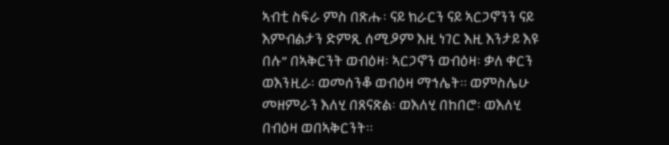ኣብቲ ስፍራ ምስ በጽሑ፡ ናይ ክራርን ናይ ኣርጋኖንን ናይ እምብልታን ድምጺ ሰሚዖም እዚ ነገር እዚ እንታይ እዩ በሉ” በኣቅርንት ወብዕዛ፡ ኣርጋኖን ወብዕዛ፡ ቃለ ቀርን ወእንዚራ፡ ወመሰንቆ ወብዕዛ ማኅሌት። ወምስሌሁ መዘምራን እለሂ በጸናጽል፡ ወእለሂ በከበሮ፡ ወእለሂ በብዕዛ ወበኣቅርንት።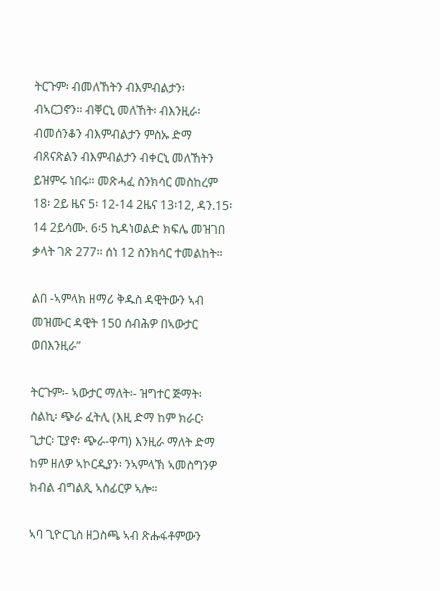ትርጉም፡ ብመለኸትን ብእምብልታን፡ ብኣርጋኖን። ብቐርኒ መለኸት፡ ብእንዚራ፡ ብመሰንቆን ብእምብልታን ምስኡ ድማ ብጸናጽልን ብእምብልታን ብቀርኒ መለኸትን ይዝምሩ ነበሩ። መጽሓፈ ስንክሳር መስከረም 18፡ 2ይ ዜና 5፡ 12-14 2ዜና 13፡12, ዳን.15፡14 2ይሳሙ. 6፡5 ኪዳነወልድ ክፍሌ መዝገበ ቃላት ገጽ 277። ሰነ 12 ስንክሳር ተመልከት።

ልበ -ኣምላክ ዘማሪ ቅዱስ ዳዊትውን ኣብ መዝሙር ዳዊት 150 ሰብሕዎ በኣውታር ወበእንዚራ”

ትርጉም፡- ኣውታር ማለት፡- ዝግተር ጅማት፡ ስልኪ፡ ጭራ ፈትሊ (እዚ ድማ ከም ክራር፡ ጊታር፡ ፒያኖ፡ ጭራ-ዋጣ) እንዚራ ማለት ድማ ከም ዘለዎ ኣኮርዲያን፡ ንኣምላኽ ኣመስግንዎ ክብል ብግልጺ ኣስፊርዎ ኣሎ።

ኣባ ጊዮርጊስ ዘጋስጫ ኣብ ጽሑፋቶምውን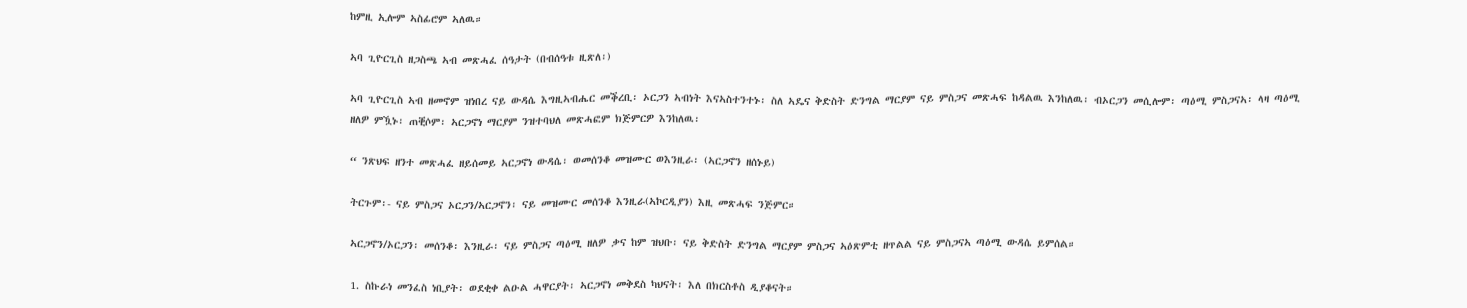ከምዚ ኢሎም ኣስፊሮም ኣለዉ።

ኣባ ጊዮርጊስ ዘጋስጫ ኣብ መጽሓፈ ሰዓታት (በብሰዓቱ ዚጽለ፡)

ኣባ ጊዮርጊስ ኣብ ዘመኖም ዝነበረ ናይ ውዳሴ እግዚኣብሔር መቕረቢ፡ ኦርጋን ኣብነት እናኣስተንተኑ፡ ስለ ኣዴና ቅድስት ድንግል ማርያም ናይ ምስጋና መጽሓፍ ከዳልዉ እንከለዉ፡ ብኦርጋን መሲሎም፡ ጣዕሚ ምስጋናኣ፡ ላዛ ጣዕሚ ዘለዎ ምዃኑ፡ ጠቒሶም፡ ኣርጋኖነ ማርያም ንዝተባህለ መጽሓፎም ክጅምርዎ እንከለዉ፡

“ ንጽህፍ ዘንተ መጽሓፈ ዘይሰመይ ኣርጋኖነ ውዳሴ፡ ወመሰንቆ መዝሙር ወእንዚራ፡ (ኣርጋኖን ዘሰኑይ)

ትርጉም፡- ናይ ምስጋና ኦርጋን/ኣርጋኖን፡ ናይ መዝሙር መሰንቆ እንዚራ(ኣኮርዲያን) እዚ መጽሓፍ ንጅምር።

ኣርጋኖን/ኦርጋን፡ መሰንቆ፡ እንዚራ፡ ናይ ምስጋና ጣዕሚ ዘለዎ ቃና ከም ዝህቡ፡ ናይ ቅድስት ድንግል ማርያም ምስጋና ኣዕጽምቲ ዘጥልል ናይ ምስጋናኣ ጣዕሚ ውዳሴ ይምሰል።

1. ስኩራነ መንፈስ ነቢያት፡ ወደቂቀ ልዑል ሓዋርያት፡ ኣርጋኖነ መቅደስ ካህናት፡ እለ በክርስቶስ ዲያቆናት።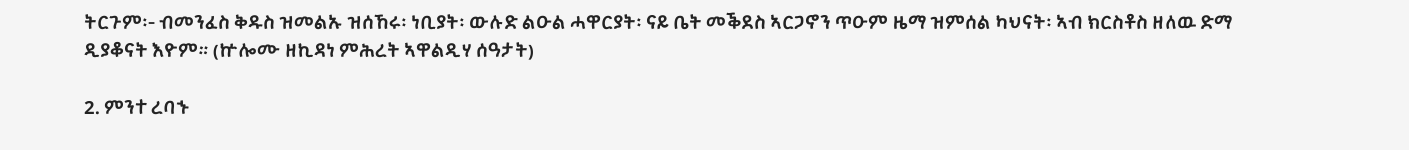ትርጉም፡- ብመንፈስ ቅዱስ ዝመልኡ ዝሰኸሩ፡ ነቢያት፡ ውሉድ ልዑል ሓዋርያት፡ ናይ ቤት መቕደስ ኣርጋኖን ጥዑም ዜማ ዝምሰል ካህናት፡ ኣብ ክርስቶስ ዘለዉ ድማ ዲያቆናት እዮም። (ኵሎሙ ዘኪዳነ ምሕረት ኣዋልዲሃ ሰዓታት)

2. ምንተ ረባኁ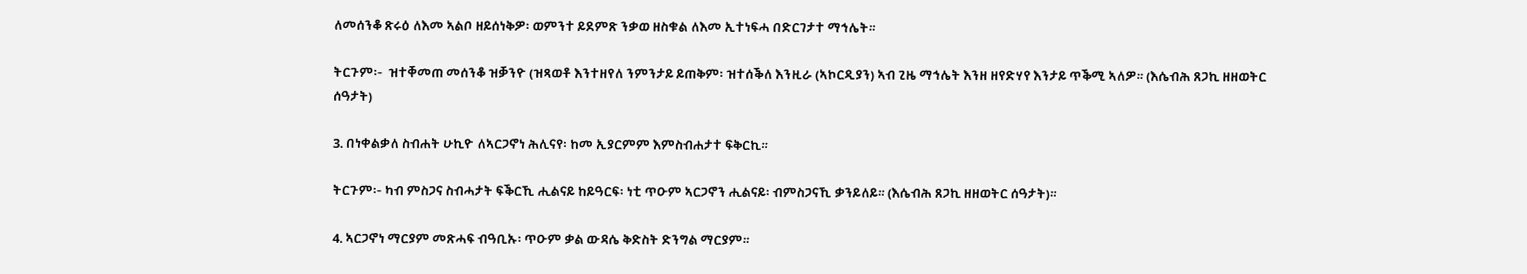ለመሰንቆ ጽሩዕ ለእመ ኣልቦ ዘይሰነቅዎ፡ ወምንተ ይደምጽ ንቃወ ዘስቁል ለእመ ኢተነፍሓ በድርገታተ ማኅሌት።

ትርጉም፡-  ዝተቐመጠ መሰንቆ ዝቓንዮ (ዝጻወቶ እንተዘየለ ንምንታይ ይጠቅም፡ ዝተሰቕለ እንዚራ (ኣኮርዲያን) ኣብ ጊዜ ማኅሌት እንዘ ዘየድሃየ እንታይ ጥቕሚ ኣለዎ። (እሴብሕ ጸጋኪ ዘዘወትር ሰዓታት)

3. በነቀልቃለ ስብሐት ሁኪዮ ለኣርጋኖነ ሕሊናየ፡ ከመ ኢያርምም እምስብሐታተ ፍቅርኪ።

ትርጉም፡- ካብ ምስጋና ስብሓታት ፍቕርኺ ሒልናይ ከይዓርፍ፡ ነቲ ጥዑም ኣርጋኖን ሒልናይ፡ ብምስጋናኺ ቃንይለይ። (እሴብሕ ጸጋኪ ዘዘወትር ሰዓታት)።

4. ኣርጋኖነ ማርያም መጽሓፍ ብዓቢኡ፡ ጥዑም ቃል ውዳሴ ቅድስት ድንግል ማርያም።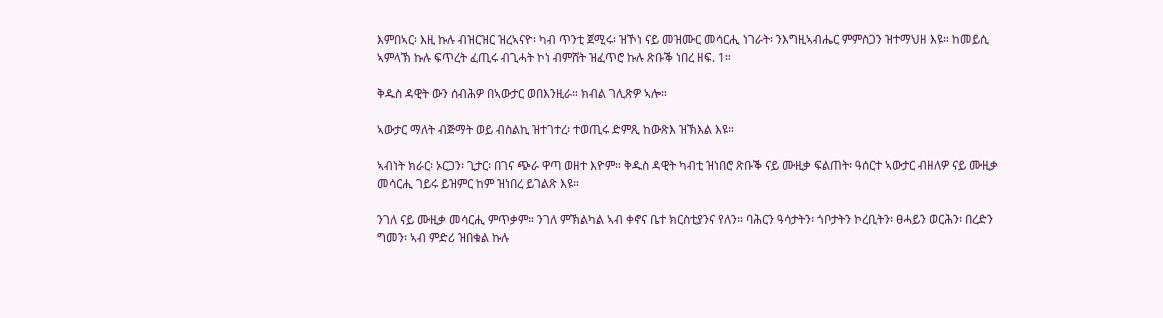እምበኣር፡ እዚ ኩሉ ብዝርዝር ዝረኣናዮ፡ ካብ ጥንቲ ጀሚሩ፡ ዝኾነ ናይ መዝሙር መሳርሒ ነገራት፡ ንእግዚኣብሔር ምምስጋን ዝተማህዘ እዩ። ከመይሲ ኣምላኽ ኩሉ ፍጥረት ፈጢሩ ብጊሓት ኮነ ብምሸት ዝፈጥሮ ኩሉ ጽቡቕ ነበረ ዘፍ. 1።

ቅዱስ ዳዊት ውን ሰብሕዎ በኣውታር ወበእንዚራ። ክብል ገሊጽዎ ኣሎ።

ኣውታር ማለት ብጅማት ወይ ብስልኪ ዝተገተረ፡ ተወጢሩ ድምጺ ከውጽእ ዝኽእል እዩ።

ኣብነት ክራር፡ ኦርጋን፡ ጊታር፡ በገና ጭራ ዋጣ ወዘተ እዮም። ቅዱስ ዳዊት ካብቲ ዝነበሮ ጽቡቕ ናይ ሙዚቃ ፍልጠት፡ ዓሰርተ ኣውታር ብዘለዎ ናይ ሙዚቃ መሳርሒ ገይሩ ይዝምር ከም ዝነበረ ይገልጽ እዩ።

ንገለ ናይ ሙዚቃ መሳርሒ ምጥቃም። ንገለ ምኽልካል ኣብ ቀኖና ቤተ ክርስቲያንና የለን። ባሕርን ዓሳታትን፡ ጎቦታትን ኮረቢትን፡ ፀሓይን ወርሕን፡ በረድን ግመን፡ ኣብ ምድሪ ዝበቁል ኩሉ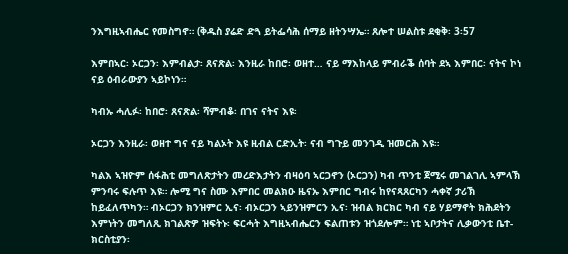ንእግዚኣብሔር የመስግኖ። (ቅዱስ ያሬድ ድጓ ይትፌሳሕ ሰማይ ዘትንሣኤ። ጸሎተ ሠልስቱ ደቂቅ፡ 3፡57

እምበኣር፡ ኦርጋን፡ እምብልታ፡ ጸናጽል፡ እንዚራ ከበሮ፡ ወዘተ… ናይ ማእከላይ ምብራቕ ሰባት ደኣ እምበር፡ ናትና ኮነ ናይ ዕብራውያን ኣይኮነን።

ካብኡ ሓሊፉ፡ ከበሮ፡ ጸናጽል፡ ሻምብቆ፡ በገና ናትና እዩ፡

ኦርጋን እንዚራ፡ ወዘተ ግና ናይ ካልኦት እዩ ዚብል ርድኢት፡ ናብ ግጉይ መንገዲ ዝመርሕ እዩ።

ካልእ ኣዝዮም ሰፋሕቲ መግለጽታትን መረድእታትን ብዛዕባ ኣርጋኖን (ኦርጋን) ካብ ጥንቲ ጀሚሩ መገልገሊ ኣምላኽ ምንባሩ ፍሉጥ እዩ። ሎሚ ግና ስሙ እምበር መልክዑ ዜናኡ እምበር ግብሩ ከየናጻጸርካን ሓቀኛ ታሪኽ ከይፈለጥካን። ብኦርጋን ክንዝምር ኢና፡ ብኦርጋን ኣይንዝምርን ኢና፡ ዝብል ክርክር ካብ ናይ ሃይማኖት ክሕደትን እምነትን መግለጺ ክገልጽዎ ዝፍትኑ፡ ፍርሓት እግዚኣብሔርን ፍልጠቱን ዝጎደሎም። ነቲ ኣቦታትና ሊቃውንቲ ቤተ-ክርስቲያን፡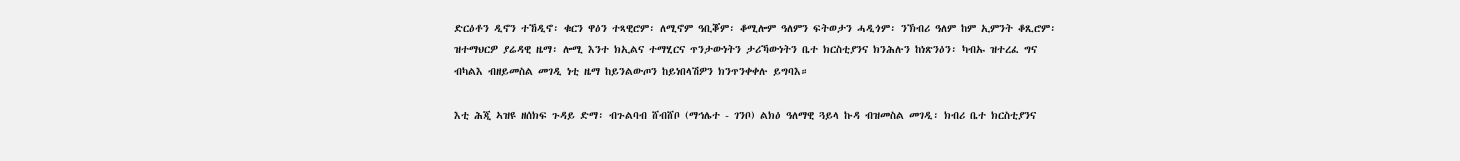ድርዕቶን ዲኖን ተኸዲኖ፡ ቁርን ዋዕን ተጻዊሮም፡ ለሚኖም ዓቢቖም፡ ቆሚሎም ዓለምን ፍትወታን ሓዲጎም፡ ንኽብሪ ዓለም ከም ኢምንት ቆጺሮም፡  ዝተማህርዎ ያሬዳዊ ዜማ፡ ሎሚ እንተ ክኢልና ተማሂርና ጥንታውነትን ታሪኻውነትን ቤተ ክርስቲያንና ክንሕሉን ከነጽንዕን፡ ካብኡ ዝተረፈ ግና ብካልእ ብዘይመስል መገዲ ነቲ ዜማ ከይንልውጦን ከይነበላሽዎን ክንጥንቀቀሉ ይግባእ።

እቲ ሕጂ ኣዝዩ ዘሰክፍ ጉዳይ ድማ፡ ብጉልባብ ሸብሸቦ (ማኅሌተ - ገንቦ) ልክዕ ዓለማዊ ጓይላ ኩዳ ብዝመስል መገዲ፡ ክብሪ ቤተ ክርስቲያንና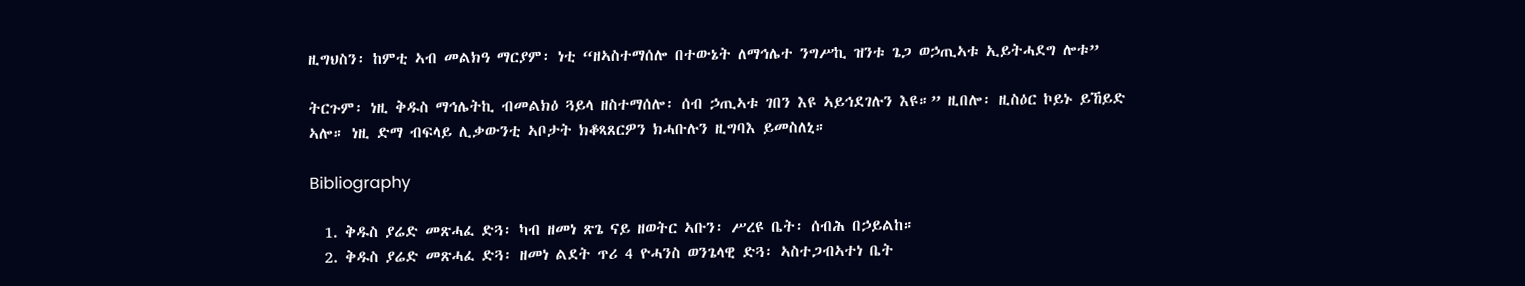ዚግህስን፡ ከምቲ ኣብ መልክዓ ማርያም፡ ነቲ “ዘኣስተማሰሎ በተውኔት ለማኅሌተ ንግሥኪ ዝንቱ ጌጋ ወኃጢኣቱ ኢይትሓደግ ሎቱ”

ትርጉም፡ ነዚ ቅዱስ ማኅሌትኪ ብመልክዕ ጓይላ ዘስተማሰሎ፡ ሰብ ኃጢኣቱ ገበን እዩ ኣይኅደገሉን እዩ።” ዚበሎ፡ ዚስዕር ኮይኑ ይኸይድ ኣሎ። ነዚ ድማ ብፍላይ ሊቃውንቲ ኣቦታት ክቆጻጸርዎን ክሓቡሉን ዚግባእ ይመስለኒ።

Bibliography

  1. ቅዱስ ያሬድ መጽሓፈ ድጓ፡ ካብ ዘመነ ጽጌ ናይ ዘወትር ኣቡን፡ ሥረዩ ቤት፡ ሰብሕ በኃይልከ።
  2. ቅዱስ ያሬድ መጽሓፈ ድጓ፡ ዘመነ ልደት ጥሪ 4 ዮሓንስ ወንጌላዊ ድጓ፡ ኣስተጋብኣተነ ቤት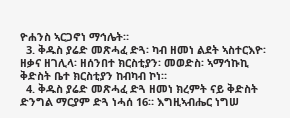ዮሐንስ ኣርጋኖነ ማኅሌት።
  3. ቅዱስ ያሬድ መጽሓፈ ድጓ፡ ካብ ዘመነ ልደት ኣስተርእዮ፡ ዘቃና ዘገሊላ፡ ዘሰንበተ ክርስቲያን፡ መወድስ፡ ኣማኅኩኪ ቅድስት ቤተ ክርስቲያን ከብካብ ኮነ።
  4. ቅዱስ ያሬድ መጽሓፈ ድጓ ዘመነ ክረምት ናይ ቅድስት ድንግል ማርያም ድጓ ነሓሰ 16። እግዚኣብሔር ነግሠ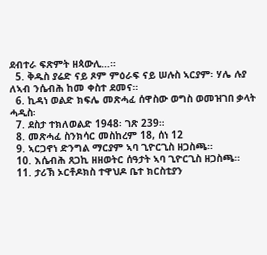ደብተራ ፍጽምት ዘጳውሊ…።
  5. ቅዱስ ያሬድ ናይ ጾም ምዕራፍ ናይ ሠሉስ ኣርያም፡ ሃሌ ሉያ ለኣብ ንሴብሕ ከመ ቀስተ ደመና።
  6. ኪዳነ ወልድ ክፍሌ መጽሓፈ ሰዋስው ወግስ ወመዝገበ ቃላት ሓዲስ፡
  7. ደስታ ተክለወልድ 1948፡ ገጽ 239።
  8. መጽሓፈ ስንክሳር መስከረም 18, ሰነ 12
  9. ኣርጋኖነ ድንግል ማርያም ኣባ ጊዮርጊስ ዘጋስጫ።
  10. እሴብሕ ጸጋኪ ዘዘወትር ሰዓታት ኣባ ጊዮርጊስ ዘጋስጫ።
  11. ታሪኽ ኦርቶዶክስ ተዋህዶ ቤተ ክርስቲያን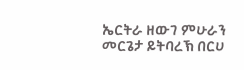ኤርትራ ዘውገ ምሁራን   መርጌታ ይትባረኽ በርሀ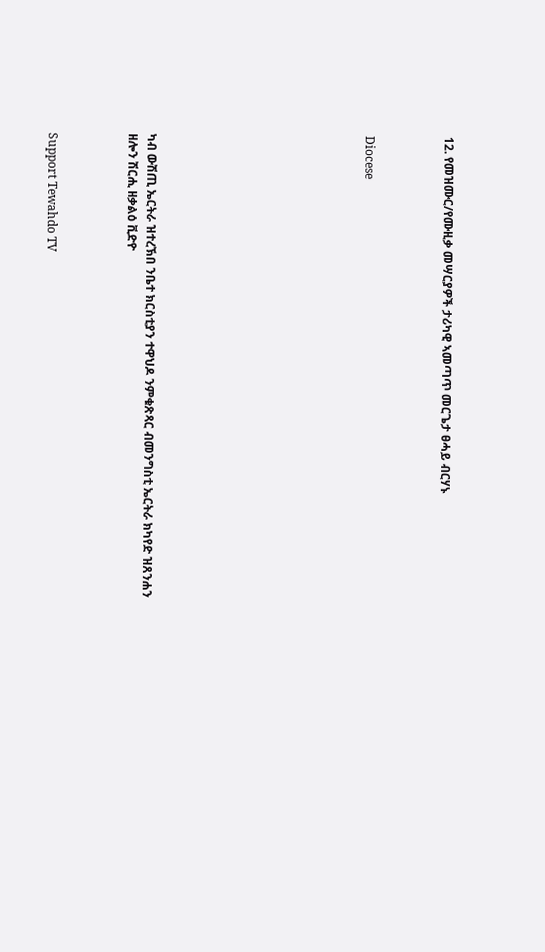12. የመዝሙር/የሙዚቃ መሣርያዎች ታሪካዊ ኣመጣጥ መርጌታ ፀሓይ ብርሃኑ



Diocese










ካብ ውሽጢ ኤርትራ ዝተረኽበ ንቤተ ክርስቲያን ተዋህዶ ንምቁጽጻር ብመንግስቲ ኤርትራ ክካየድ ዝጸንሐን ዘሎን ሽርሒ ዘቃልዕ ቪድዮ



Support Tewahdo TV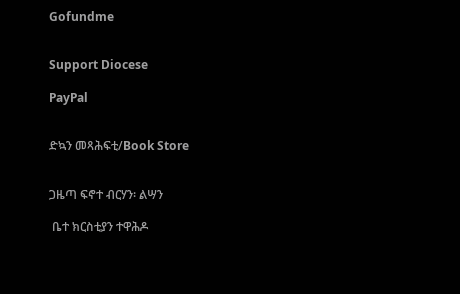Gofundme


Support Diocese

PayPal


ድኳን መጻሕፍቲ/Book Store


ጋዜጣ ፍኖተ ብርሃን፡ ልሣን

 ቤተ ክርስቲያን ተዋሕዶ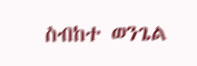ስብከተ ወንጌል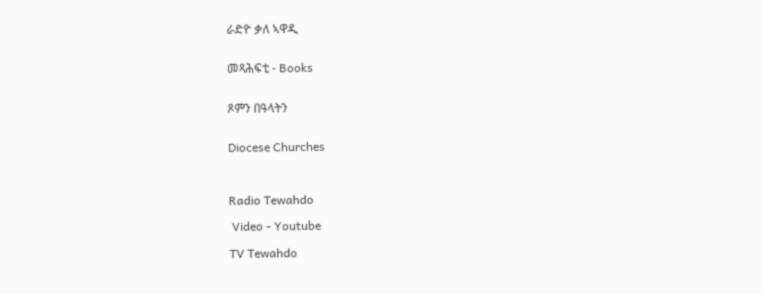ራድዮ ቃለ ኣዋዲ


መጻሕፍቲ - Books


ጾምን በዓላትን


Diocese Churches



Radio Tewahdo

 Video - Youtube

TV Tewahdo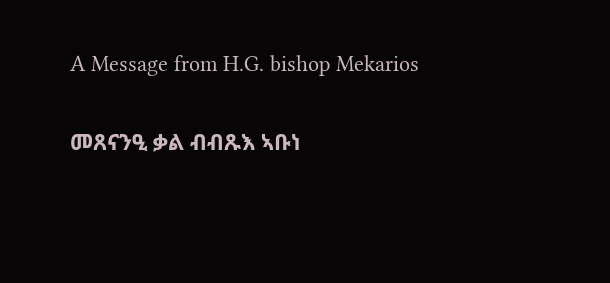A Message from H.G. bishop Mekarios

መጸናንዒ ቃል ብብጹእ ኣቡነ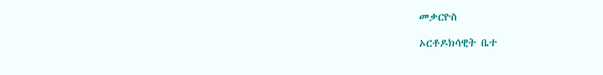መቃርዮስ

ኦርቶዶክሳዊት ቤተ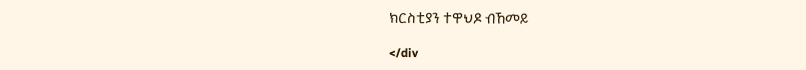ክርስቲያን ተዋህዶ ብኸመይ

</div